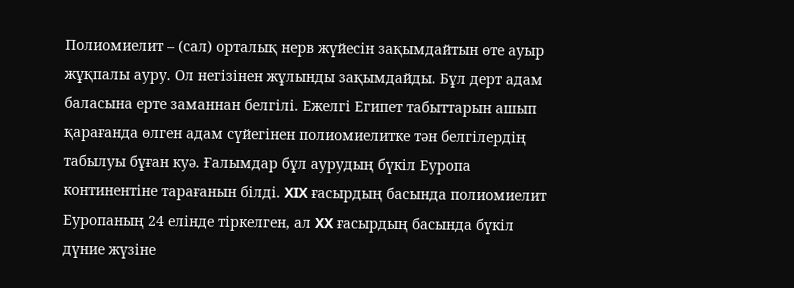Полиомиелит – (сал) орталық нерв жүйесін зақымдайтын өте ауыр жұқпалы ауру. Ол негізінен жұлынды зақымдайды. Бұл дерт адам баласына ерте заманнан белгілі. Ежелгі Египет табыттарын ашып қарағанда өлген адам сүйегінен полиомиелитке тән белгілердің табылуы бұған куә. Ғалымдар бұл аурудың бүкіл Еуропа континентіне тарағанын білді. XIX ғасырдың басында полиомиелит Еуропаның 24 елінде тіркелген, ал XX ғасырдың басында бүкіл дүние жүзіне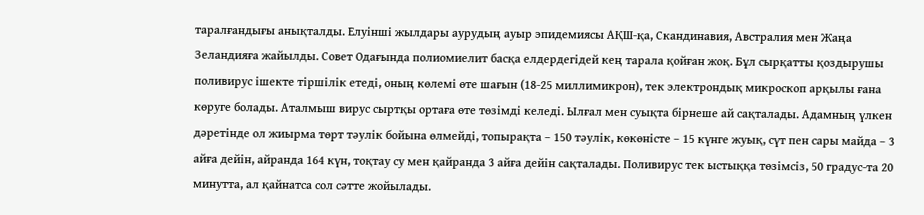таралғандығы анықталды. Елуінші жылдары аурудың ауыр эпидемиясы АҚШ-қа, Скандинавия, Австралия мен Жаңа Зеландияға жайылды. Совет Одағында полиомиелит басқа елдердегідей кең тарала қойған жоқ. Бұл сырқатты қоздырушы поливирус ішекте тіршілік етеді, оның көлемі өте шағын (18-25 миллимикрон), тек электрондық микроскоп арқылы ғана көруге болады. Аталмыш вирус сыртқы ортаға өте төзімді келеді. Ылғал мен суықта бірнеше ай сақталады. Адамның үлкен дәретінде ол жиырма төрт тәулік бойына өлмейді, топырақта – 150 тәулік, көкөністе – 15 күнге жуық, сүт пен сары майда – 3 айға дейін, айранда 164 күн, тоқтау су мен қайранда 3 айға дейін сақталады. Поливирус тек ыстыққа төзімсіз, 50 градус-та 20 минутта, ал қайнатса сол сәтте жойылады.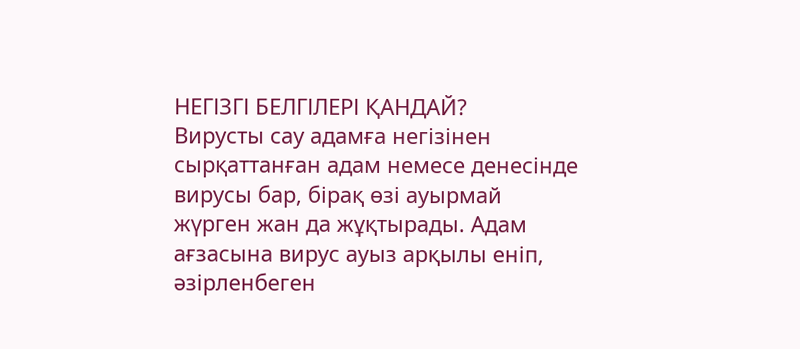НЕГІЗГІ БЕЛГІЛЕРІ ҚАНДАЙ?
Вирусты сау адамға негізінен сырқаттанған адам немесе денесінде вирусы бар, бірақ өзі ауырмай жүрген жан да жұқтырады. Адам ағзасына вирус ауыз арқылы еніп, әзірленбеген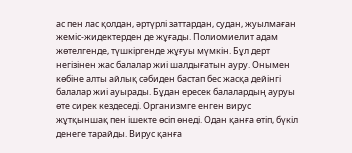ас пен лас қолдан, әртүрлі заттардан, судан, жуылмаған жеміс-жидектерден де жұғады. Полиомиелит адам жөтелгенде, түшкіргенде жұғуы мүмкін. Бұл дерт негізінен жас балалар жиі шалдығатын ауру. Онымен көбіне алты айлық сәбиден бастап бес жасқа дейінгі балалар жиі ауырады. Бұдан ересек балалардың ауруы өте сирек кездеседі. Организмге енген вирус жұтқыншақ пен ішекте өсіп өнеді. Одан қанға өтіп, бүкіл денеге тарайды. Вирус қанға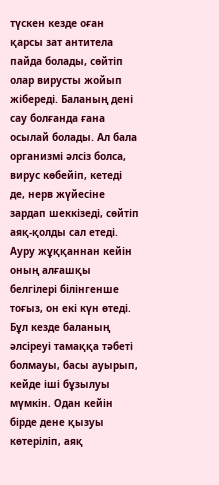түскен кезде оған қарсы зат антитела пайда болады, сөйтіп олар вирусты жойып жібереді. Баланың дені сау болғанда ғана осылай болады. Ал бала организмі әлсіз болса, вирус көбейіп, кетеді де, нерв жүйесіне зардап шеккізеді, сөйтіп аяқ-қолды сал етеді. Ауру жұққаннан кейін оның алғашқы белгілері білінгенше тоғыз, он екі күн өтеді. Бұл кезде баланың әлсіреуі тамаққа тәбеті болмауы, басы ауырып, кейде іші бұзылуы мүмкін. Одан кейін бірде дене қызуы көтеріліп, аяқ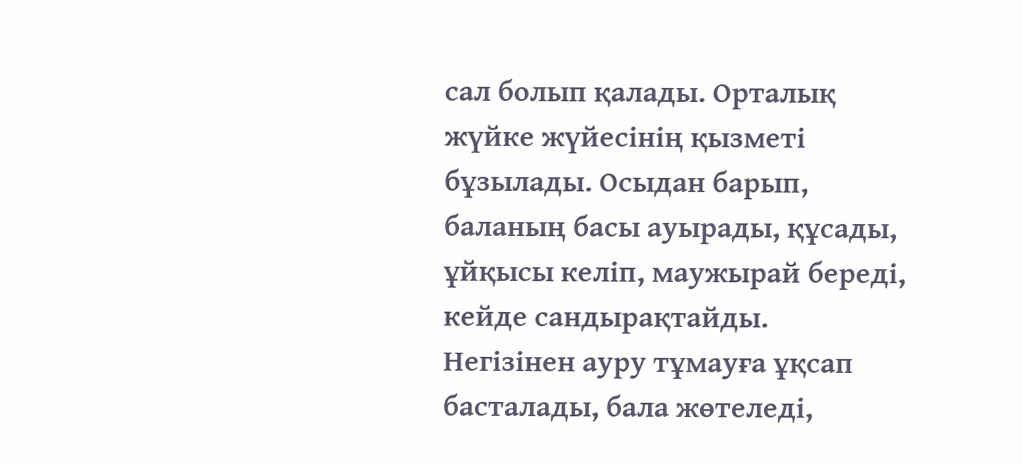сал болып қалады. Орталық жүйке жүйесінің қызметі бұзылады. Осыдан барып, баланың басы ауырады, құсады, ұйқысы келіп, маужырай береді, кейде сандырақтайды.
Негізінен ауру тұмауға ұқсап басталады, бала жөтеледі,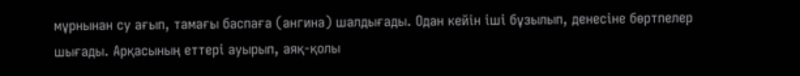мұрнынан су ағып, тамағы баспаға (ангина) шалдығады. Одан кейін іші бұзылып, денесіне бөртпелер шығады. Арқасының еттері ауырып, аяқ-қолы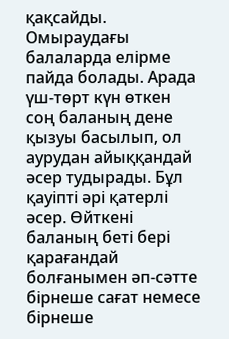қақсайды. Омыраудағы балаларда елірме пайда болады. Арада үш-төрт күн өткен соң баланың дене қызуы басылып, ол аурудан айыққандай әсер тудырады. Бұл қауіпті әрі қатерлі әсер. Өйткені баланың беті бері қарағандай болғанымен әп-сәтте бірнеше сағат немесе бірнеше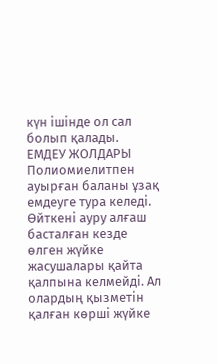күн ішінде ол сал болып қалады.
ЕМДЕУ ЖОЛДАРЫ
Полиомиелитпен ауырған баланы ұзақ емдеуге тура келеді. Өйткені ауру алғаш басталған кезде өлген жүйке жасушалары қайта қалпына келмейді. Ал олардың қызметін қалған көрші жүйке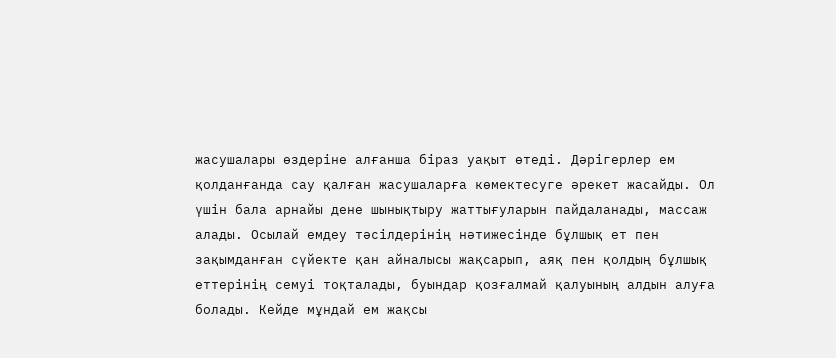жасушалары өздеріне алғанша біраз уақыт өтеді. Дәрігерлер ем қолданғанда сау қалған жасушаларға көмектесуге әрекет жасайды. Ол үшін бала арнайы дене шынықтыру жаттығуларын пайдаланады, массаж алады. Осылай емдеу тәсілдерінің нәтижесінде бұлшық ет пен зақымданған сүйекте қан айналысы жақсарып, аяқ пен қолдың бұлшық еттерінің семуі тоқталады, буындар қозғалмай қалуының алдын алуға болады. Кейде мұндай ем жақсы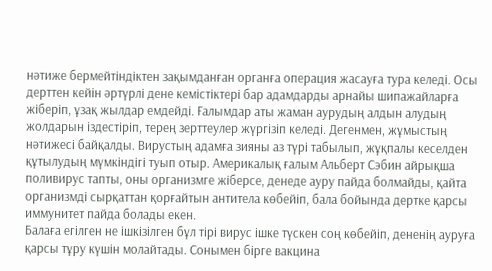нәтиже бермейтіндіктен зақымданған органға операция жасауға тура келеді. Осы дерттен кейін әртүрлі дене кемістіктері бар адамдарды арнайы шипажайларға жіберіп, ұзақ жылдар емдейді. Ғалымдар аты жаман аурудың алдын алудың жолдарын іздестіріп, терең зерттеулер жүргізіп келеді. Дегенмен, жұмыстың нәтижесі байқалды. Вирустың адамға зияны аз түрі табылып, жұқпалы кеселден құтылудың мүмкіндігі туып отыр. Америкалық ғалым Альберт Сэбин айрықша поливирус тапты, оны организмге жіберсе, денеде ауру пайда болмайды, қайта организмді сырқаттан қорғайтын антитела көбейіп, бала бойында дертке қарсы иммунитет пайда болады екен.
Балаға егілген не ішкізілген бұл тірі вирус ішке түскен соң көбейіп, дененің ауруға қарсы тұру күшін молайтады. Сонымен бірге вакцина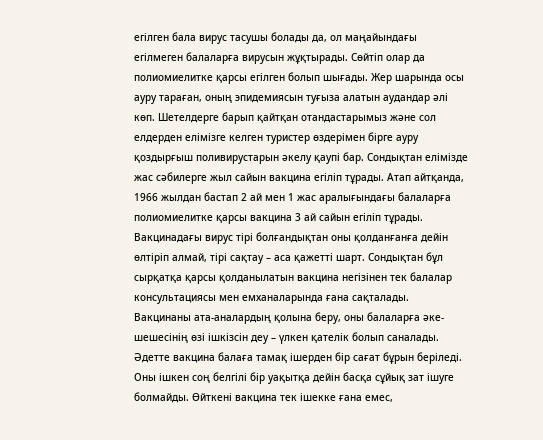егілген бала вирус тасушы болады да, ол маңайындағы егілмеген балаларға вирусын жұқтырады. Сөйтіп олар да полиомиелитке қарсы егілген болып шығады. Жер шарында осы ауру тараған, оның эпидемиясын туғыза алатын аудандар әлі көп. Шетелдерге барып қайтқан отандастарымыз және сол елдерден елімізге келген туристер өздерімен бірге ауру қоздырғыш поливирустарын әкелу қаупі бар. Сондықтан елімізде жас сәбилерге жыл сайын вакцина егіліп тұрады. Атап айтқанда, 1966 жылдан бастап 2 ай мен 1 жас аралығындағы балаларға полиомиелитке қарсы вакцина 3 ай сайын егіліп тұрады.
Вакцинадағы вирус тірі болғандықтан оны қолданғанға дейін өлтіріп алмай, тірі сақтау – аса қажетті шарт. Сондықтан бұл сырқатқа қарсы қолданылатын вакцина негізінен тек балалар консультациясы мен емханаларында ғана сақталады. Вакцинаны ата-аналардың қолына беру, оны балаларға әке-шешесінің өзі ішкізсін деу – үлкен қателік болып саналады. Әдетте вакцина балаға тамақ ішерден бір сағат бұрын беріледі. Оны ішкен соң белгілі бір уақытқа дейін басқа сұйық зат ішуге болмайды. Өйткені вакцина тек ішекке ғана емес,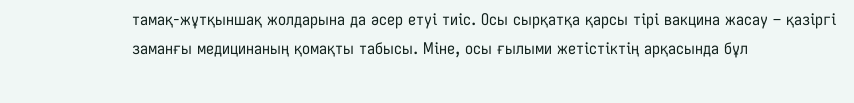тамақ-жұтқыншақ жолдарына да әсер етуі тиіс. Осы сырқатқа қарсы тірі вакцина жасау – қазіргі заманғы медицинаның қомақты табысы. Міне, осы ғылыми жетістіктің арқасында бұл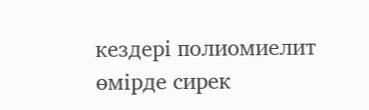кездері полиомиелит өмірде сирек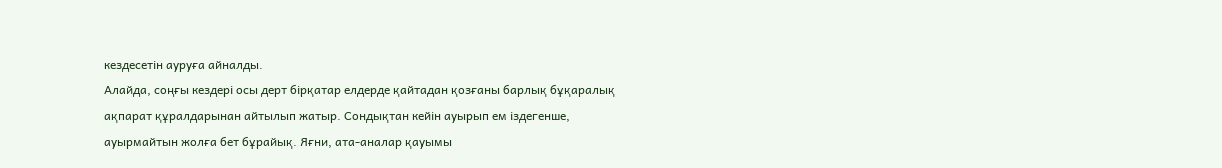кездесетін ауруға айналды.
Алайда, соңғы кездері осы дерт бірқатар елдерде қайтадан қозғаны барлық бұқаралық ақпарат құралдарынан айтылып жатыр. Сондықтан кейін ауырып ем іздегенше, ауырмайтын жолға бет бұрайық. Яғни, ата-аналар қауымы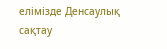елімізде Денсаулық сақтау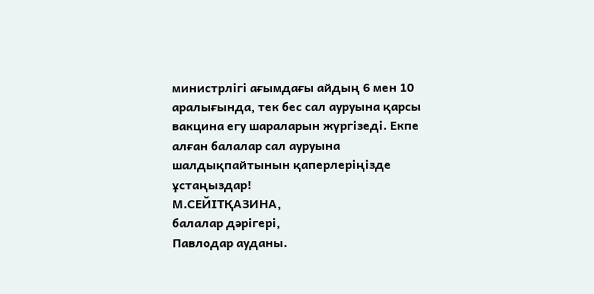министрлігі ағымдағы айдың 6 мен 10 аралығында, тек бес сал ауруына қарсы вакцина егу шараларын жүргізеді. Екпе алған балалар сал ауруына шалдықпайтынын қаперлеріңізде ұстаңыздар!
М.СЕЙІТҚАЗИНА,
балалар дәрігері,
Павлодар ауданы.